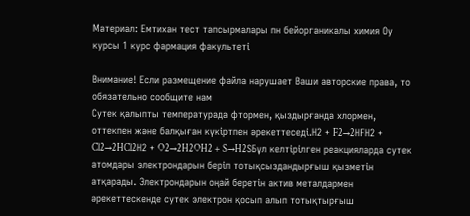Материал: Емтихан тест тапсырмалары пн бейорганикалы химия Оу курсы 1 курс фармация факультеті

Внимание! Если размещение файла нарушает Ваши авторские права, то обязательно сообщите нам
Сутек қалыпты температурада фтормен, қыздырғанда хлормен, оттекпен және балқыған күкіртпен әрекеттеседі.Н2 + F2→2HFН2 + Cl2→2HCl2Н2 + O2→2H2OH2 + S→H2SБұл келтірілген реакцияларда сутек атомдары электрондарын беріп тотықсыздандырғыш қызметін атқарады. Электрондарын оңай беретін актив металдармен әрекеттескенде сутек электрон қосып алып тотықтырғыш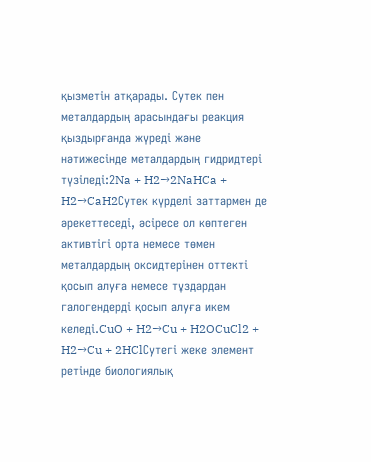қызметін атқарады. Сутек пен металдардың арасындағы реакция қыздырғанда жүреді және нәтижесінде металдардың гидридтері түзіледі:2Na + H2→2NaHCa + H2→CaH2Сутек күрделі заттармен де әрекеттеседі, әсіресе ол көптеген активтігі орта немесе төмен металдардың оксидтерінен оттекті қосып алуға немесе тұздардан галогендерді қосып алуға икем келеді.CuO + H2→Cu + H2OCuCl2 + H2→Cu + 2HClСутегі жеке элемент ретінде биологиялық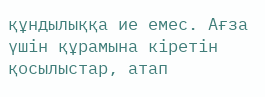құндылыққа ие емес. Ағза үшін құрамына кіретін қосылыстар, атап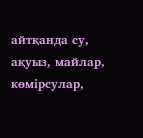айтқанда су, ақуыз, майлар, көмірсулар,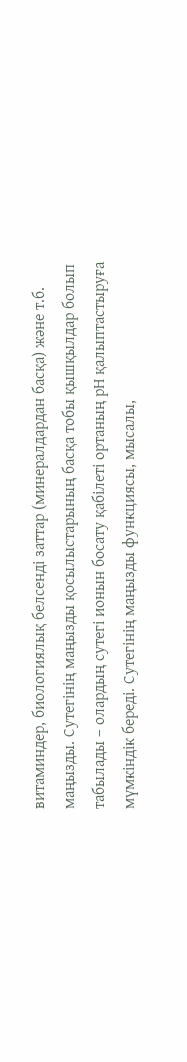витаминдер, биологиялық белсенді заттар (минералдардан басқа) және т.б. маңызды. Сутегінің маңызды қосылыстарының басқа тобы қышқылдар болып табылады – олардың сутегі ионын босату қабілеті ортаның рН қалыптастыруға мүмкіндік береді. Сутегінің маңызды функциясы, мысалы,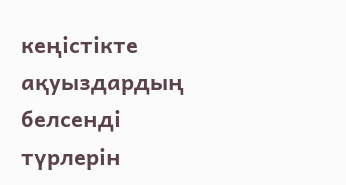кеңістікте ақуыздардың белсенді түрлерін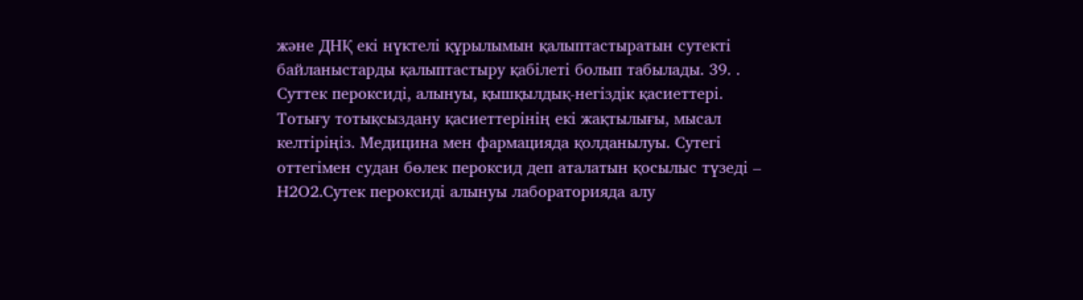және ДНҚ екі нүктелі құрылымын қалыптастыратын сутекті байланыстарды қалыптастыру қабілеті болып табылады. 39. . Суттек пероксиді, алынуы, қышқылдық-негіздік қасиеттері. Тотығу тотықсыздану қасиеттерінің екі жақтылығы, мысал келтіріңіз. Медицина мен фармацияда қолданылуы. Сутегі оттегімен судан бөлек пероксид деп аталатын қосылыс түзеді – Н2О2.Сутек пероксиді алынуы лабораторияда алу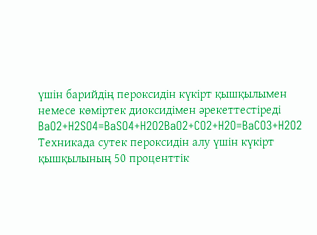үшін барийдің пероксидін күкірт қышқылымен немесе көміртек диоксидімен әрекеттестіреді BaO2+H2SO4=BaSO4+H2O2BaO2+CO2+H2O=BaCO3+H2O2 Техникада сутек пероксидін алу үшін күкірт қышқылының 50 проценттік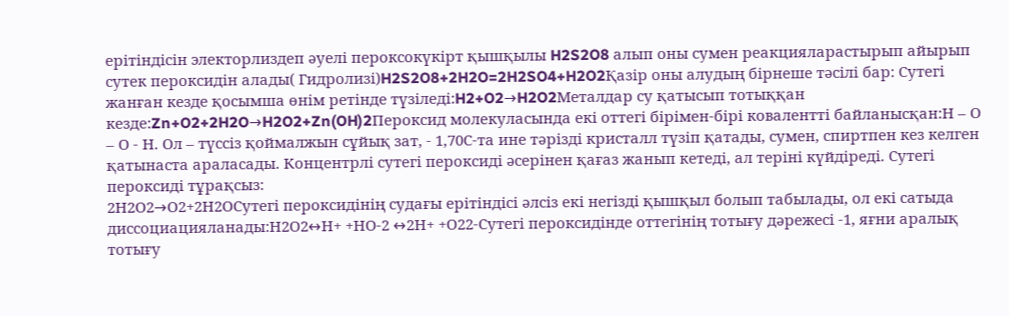ерітіндісін электорлиздеп әуелі пероксокүкірт қышқылы H2S2O8 алып оны сумен реакцияларастырып айырып сутек пероксидін алады( Гидролизі)H2S2O8+2H2O=2H2SO4+H2O2Қазір оны алудың бірнеше тәсілі бар: Сутегі жанған кезде қосымша өнім ретінде түзіледі:H2+O2→H2O2Металдар су қатысып тотыққан кезде:Zn+O2+2H2O→H2O2+Zn(OH)2Пероксид молекуласында екі оттегі бірімен-бірі ковалентті байланысқан:Н – О – О - Н. Ол – түссіз қоймалжын сұйық зат, - 1,70С-та ине тәрізді кристалл түзіп қатады, сумен, спиртпен кез келген қатынаста араласады. Концентрлі сутегі пероксиді әсерінен қағаз жанып кетеді, ал теріні күйдіреді. Сутегі пероксиді тұрақсыз:
2Н2О2→О2+2Н2ОСутегі пероксидінің судағы ерітіндісі әлсіз екі негізді қышқыл болып табылады, ол екі сатыда диссоциацияланады:Н2О2↔Н+ +НО-2 ↔2Н+ +О22-Сутегі пероксидінде оттегінің тотығу дәрежесі -1, яғни аралық тотығу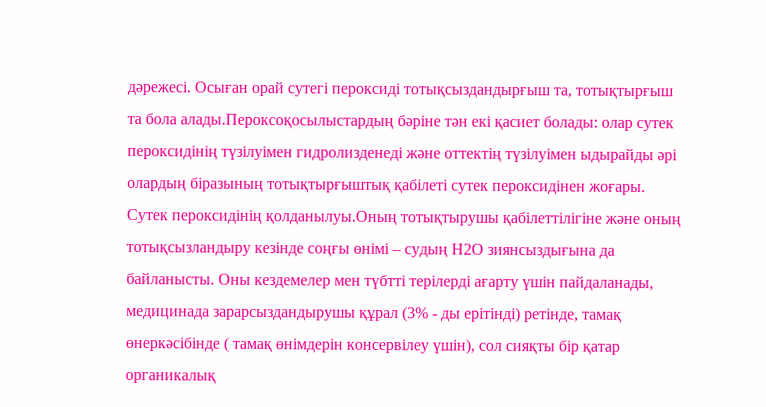дәрежесі. Осыған орай сутегі пероксиді тотықсыздандырғыш та, тотықтырғыш та бола алады.Пероксоқосылыстардың бәріне тән екі қасиет болады: олар сутек пероксидінің түзілуімен гидролизденеді және оттектің түзілуімен ыдырайды әрі олардың біразының тотықтырғыштық қабілеті сутек пероксидінен жоғары. Сутек пероксидінің қолданылуы.Оның тотықтырушы қабілеттілігіне және оның тотықсызландыру кезінде соңғы өнімі – судың Н2О зиянсыздығына да байланысты. Оны кездемелер мен түбтті терілерді ағарту үшін пайдаланады, медицинада зарарсыздандырушы құрал (3% - ды ерітінді) ретінде, тамақ өнеркәсібінде ( тамақ өнімдерін консервілеу үшін), сол сияқты бір қатар органикалық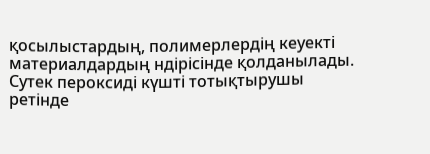қосылыстардың, полимерлердің кеуекті материалдардың ндірісінде қолданылады. Сутек пероксиді күшті тотықтырушы ретінде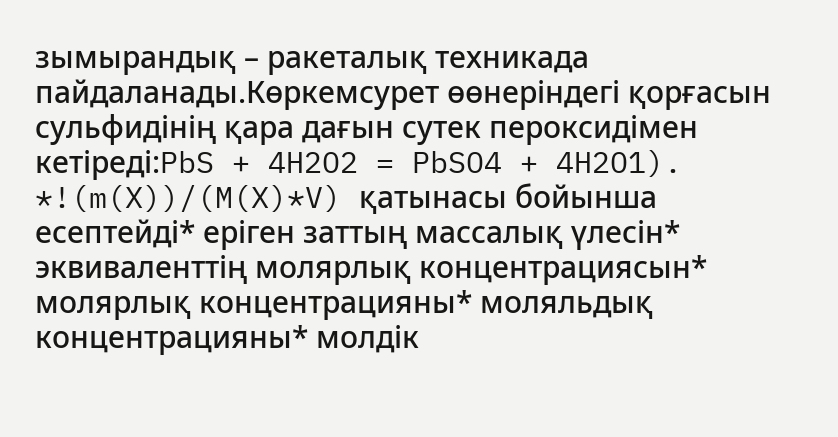зымырандық – ракеталық техникада пайдаланады.Көркемсурет өөнеріндегі қорғасын сульфидінің қара дағын сутек пероксидімен кетіреді:PbS + 4H2O2 = PbSO4 + 4H2O1). *!(m(X))/(M(X)*V) қатынасы бойынша есептейді* еріген заттың массалық үлесін* эквиваленттің молярлық концентрациясын* молярлық концентрацияны* моляльдық концентрацияны* молдік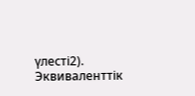үлесті2). Эквиваленттік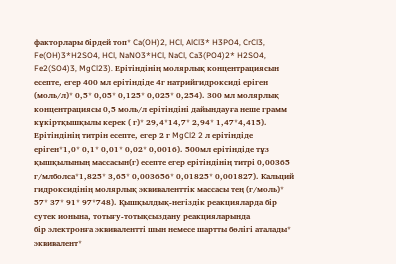факторлары бірдей топ* Ca(OH)2, HCl, AlCl3* H3PO4, CrCl3, Fe(OH)3*H2SO4, HCl, NaNO3*HCl, NaCl, Ca3(PO4)2* H2SO4, Fe2(SO4)3, MgCl23). Ерітіндінің молярлық концентрациясын есепте, егер 400 мл ерітіндіде 4г натрийгидроксиді еріген (моль/л)* 0,5* 0,05* 0,125* 0,025* 0,254). 300 мл молярлық концентрациясы 0,5 моль/л ерітіндіні дайындауға неше грамм кұкіртқышқылы керек ( г)* 29,4*14,7* 2,94* 1,47*4,415). Ерітіндінің титрін есепте, егер 2 г MgCl2 2 л ерітіндіде еріген*1,0* 0,1* 0,01* 0,02* 0,0016). 500мл ерітіндіде тұз қышқылының массасын(г) есепте егер ерітіндінің титрі 0,00365 г/млболса*1,825* 3,65* 0,003656* 0,01825* 0,001827). Кальций гидроксидінің молярлық эквиваленттік массасы тең (г/моль)* 57* 37* 91* 97*748). Қышқылдық-негіздік реакцияларда бір сутек ионына, тотығу-тотықсыздану реакцияларында
бір электронға эквивалентті шын немесе шартты бөлігі аталады* эквивалент*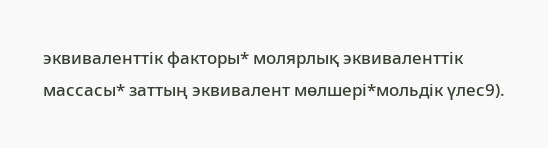эквиваленттік факторы* молярлық эквиваленттік массасы* заттың эквивалент мөлшері*мольдік үлес9).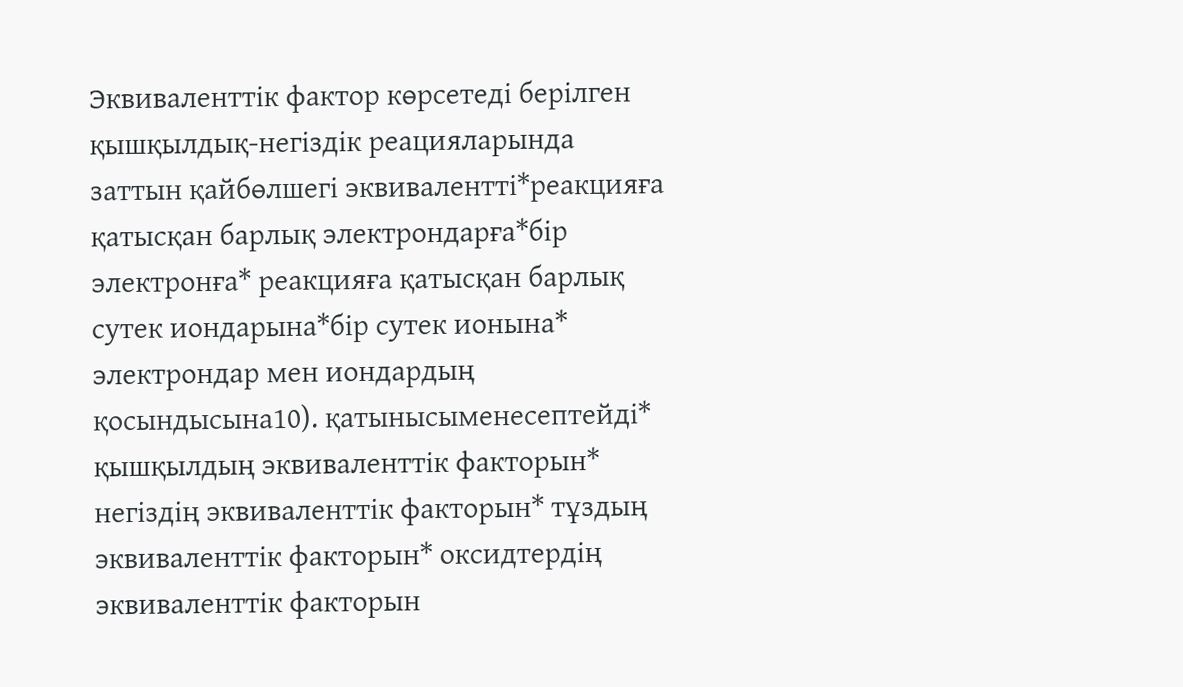Эквиваленттік фактор көрсетеді берілген қышқылдық-негіздік реацияларында заттын қайбөлшегі эквивалентті*реакцияға қатысқан барлық электрондарға*бір электронға* реакцияға қатысқан барлық сутек иондарына*бір сутек ионына* электрондар мен иондардың қосындысына10). қатынысыменесептейді* қышқылдың эквиваленттік факторын* негіздің эквиваленттік факторын* тұздың эквиваленттік факторын* оксидтердің эквиваленттік факторын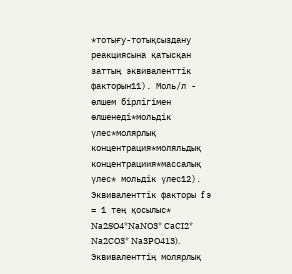*тотығу-тотықсыздану реакциясына қатысқан заттың эквиваленттік факторын11). Моль/л - өлшем бірлігімен өлшенеді*мольдік үлес*молярлық концентрация*моляльдық концентрациия*массалық үлес* мольдік үлес12). Эквиваленттік факторы f э = 1 тең қосылыс* Na2SO4*NaNO3* CaCI2* Na2CO3* Na3PO413). Эквиваленттің молярлық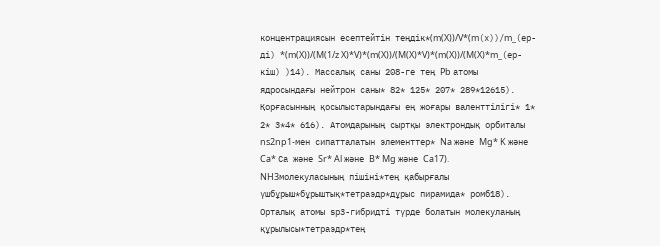концентрациясын есептейтін теңдік*(m(X))/V*(m(х))/m_(ер-ді) *(m(X))/(M(1/z X)*V)*(m(X))/(M(X)*V)*(m(X))/(M(X)*m_(ер-кіш) )14). Массалық саны 208-ге тең Pb атомы ядросындағы нейтрон саны* 82* 125* 207* 289*12615). Қорғасынның қосылыстарындағы ең жоғары валенттілігі* 1* 2* 3*4* 616). Атомдарының сыртқы электрондық орбиталы ns2np1-мен сипатталатын элементтер* Na және Mg* K және Ca* Са және Sr* Al және B* Mg және Ca17). NH3молекуласының пішіні*тең қабырғалы үшбұрыш*бұрыштық*тетраэдр*дұрыс пирамида* ромб18). Орталық атомы sр3-гибридті түрде болатын молекуланың құрылысы*тетраэдр*тең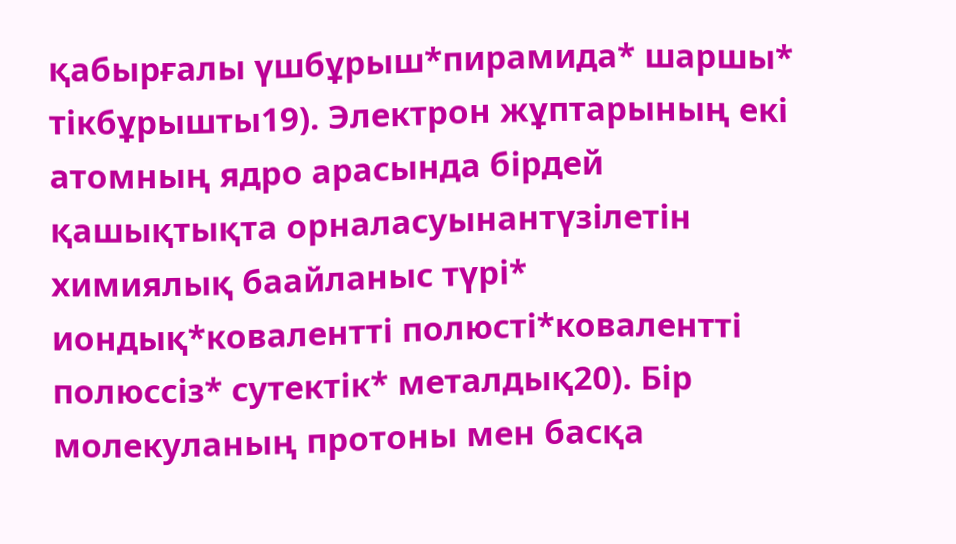қабырғалы үшбұрыш*пирамида* шаршы* тікбұрышты19). Электрон жұптарының екі атомның ядро арасында бірдей қашықтықта орналасуынантүзілетін химиялық баайланыс түрі* иондық*ковалентті полюсті*ковалентті полюссіз* сутектік* металдық20). Бір молекуланың протоны мен басқа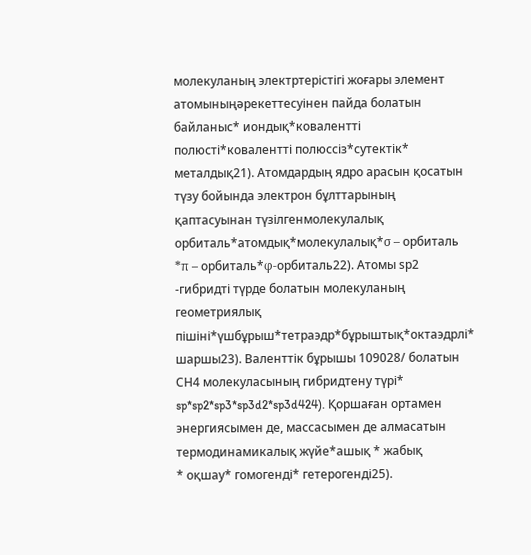молекуланың электртерістігі жоғары элемент атомыныңәрекеттесуінен пайда болатын байланыс* иондық*ковалентті полюсті*ковалентті полюссіз*сутектік* металдық21). Атомдардың ядро арасын қосатын түзу бойында электрон бұлттарының қаптасуынан түзілгенмолекулалық орбиталь*атомдық*молекулалық*σ – орбиталь *π – орбиталь*φ-орбиталь22). Атомы sр2 -гибридті түрде болатын молекуланың геометриялық пішіні*үшбұрыш*тетраэдр*бұрыштық*октаэдрлі* шаршы23). Валенттік бұрышы 109028/ болатын СН4 молекуласының гибридтену түрі* sp*sp2*sp3*sp3d2*sp3d424). Қоршаған ортамен энергиясымен де, массасымен де алмасатын термодинамикалық жүйе*ашық * жабық
* оқшау* гомогенді* гетерогенді25).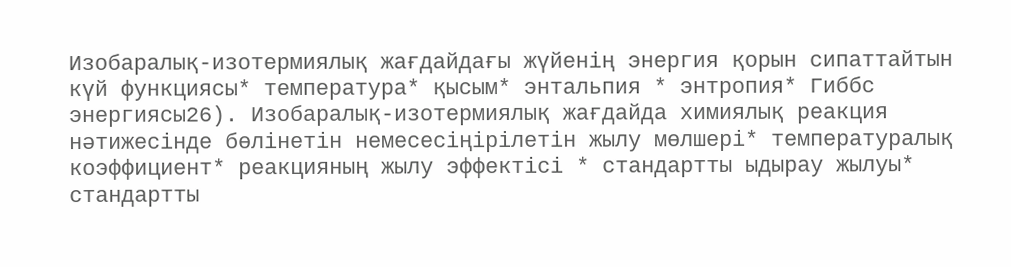Изобаралық-изотермиялық жағдайдағы жүйенің энергия қорын сипаттайтын күй функциясы* температура* қысым* энтальпия * энтропия* Гиббс энергиясы26). Изобаралық-изотермиялық жағдайда химиялық реакция нәтижесінде бөлінетін немесесіңірілетін жылу мөлшері* температуралық коэффициент* реакцияның жылу эффектісі * стандартты ыдырау жылуы* стандартты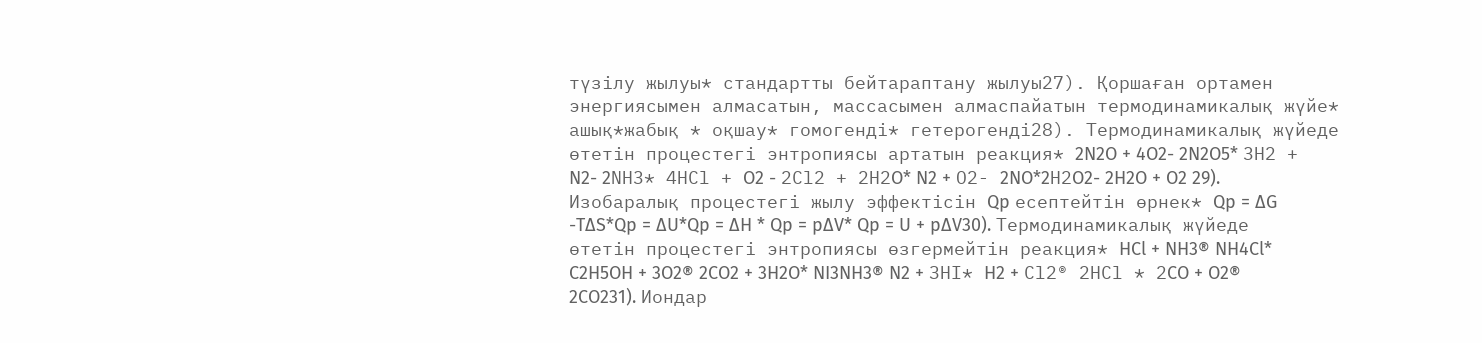түзілу жылуы* стандартты бейтараптану жылуы27). Қоршаған ортамен энергиясымен алмасатын, массасымен алмаспайатын термодинамикалық жүйе* ашық*жабық * оқшау* гомогенді* гетерогенді28). Термодинамикалық жүйеде өтетін процестегі энтропиясы артатын реакция* 2N2O + 4O2- 2N2O5* 3Н2 + N2- 2NН3* 4НСl + O2 - 2Сl2 + 2Н2O* N2 + О2- 2NO*2Н2O2- 2H2O + O2 29). Изобаралық процестегі жылу эффектісін Qp есептейтін өрнек* Qp = ∆G -T∆S*Qp = ∆U*Qp = ∆H * Qp = p∆V* Qp = U + p∆V30). Термодинамикалық жүйеде өтетін процестегі энтропиясы өзгермейтін реакция* HCl + NH3® NH4Cl* C2H5OH + 3O2® 2CO2 + 3H2O* NI3NH3® N2 + ЗНI* H2 + Сl2® 2НСl * 2CO + O2® 2CO231). Иондар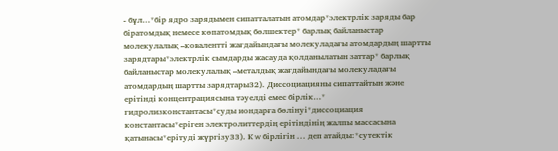- бұл…*бір ядро зарядымен сипатталатын атомдар*электрлік заряды бар біратомдық немесе көпатомдық бөлшектер* барлық байланыстар молекулалық –ковалентті жағдайындағы молекуладағы атомдардың шартты зарядтары*электрлік сымдарды жасауда қолданылатын заттар* барлық байланыстар молекулалық –металдық жағдайындағы молекуладағы атомдардың шартты зарядтары32). Диссоциацияны сипаттайтын және ерітінді концентрациясына тәуелді емес бірлік…* гидролизконстантасы*суды иондарға бөлінуі*диссоциация константасы*еріген электролиттердің ерітіндінің жалпы массасына қатынасы*ерітуді жүргізу33). К w бірлігін ... деп атайды:*сутектік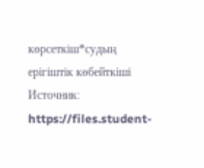көрсеткіш*судың ерігіштік көбейткіші
Источник: https://files.student-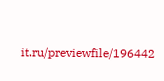it.ru/previewfile/196442